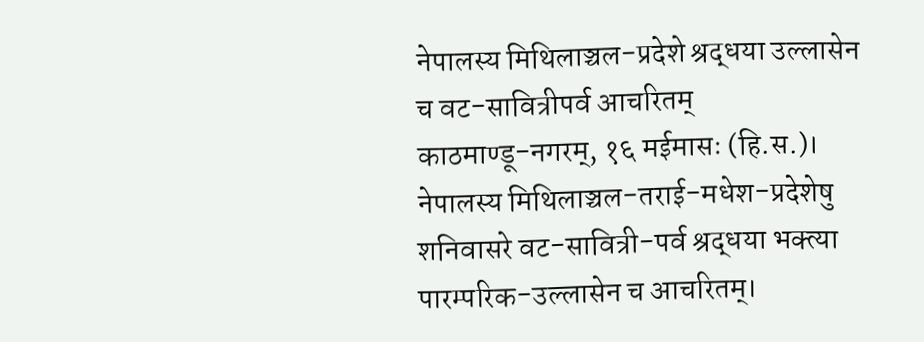नेपालस्य मिथिलाञ्चल-प्रदेशे श्रद्धया उल्लासेन च वट-सावित्रीपर्व आचरितम्
काठमाण्डू-नगरम्, १६ मईमासः (हि.स.)। नेपालस्य मिथिलाञ्चल-तराई-मधेश-प्रदेशेषु शनिवासरे वट-सावित्री-पर्व श्रद्धया भक्त्या पारम्परिक-उल्लासेन च आचरितम्।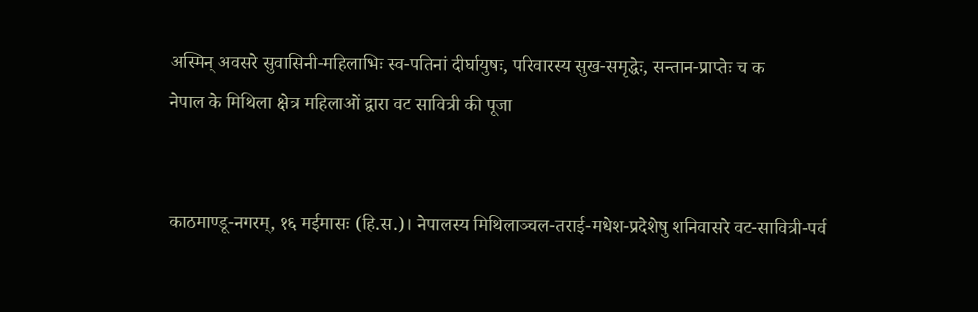अस्मिन् अवसरे सुवासिनी-महिलाभिः स्व-पतिनां दीर्घायुषः, परिवारस्य सुख-समृद्धेः, सन्तान-प्राप्तेः च क
नेपाल के मिथिला क्षेत्र महिलाओं द्वारा वट सावित्री की पूजा


काठमाण्डू-नगरम्, १६ मईमासः (हि.स.)। नेपालस्य मिथिलाञ्चल-तराई-मधेश-प्रदेशेषु शनिवासरे वट-सावित्री-पर्व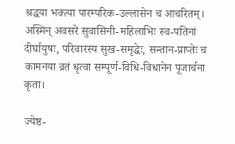श्रद्धया भक्त्या पारम्परिक-उल्लासेन च आचरितम्। अस्मिन् अवसरे सुवासिनी-महिलाभिः स्व-पतिनां दीर्घायुषः, परिवारस्य सुख-समृद्धेः, सन्तान-प्राप्तेः च कामनया व्रतं धृत्वा सम्पूर्ण-विधि-विधानेन पूजार्चना कृता।

ज्येष्ठ-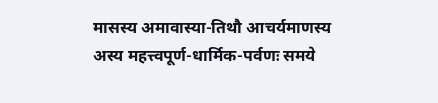मासस्य अमावास्या-तिथौ आचर्यमाणस्य अस्य महत्त्वपूर्ण-धार्मिक-पर्वणः समये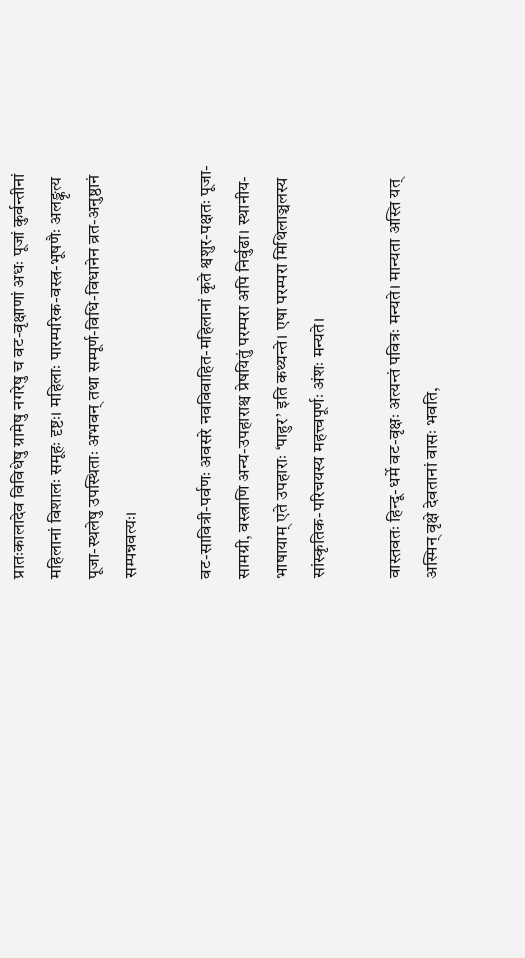प्रातःकालादेव विविधेषु ग्रामेषु नगरेषु च वट-वृक्षाणां अधः पूजां कुर्वन्तीनां महिलानां विशालः समूहः दृष्टः। महिलाः पारम्परिक-वस्त्र-भूषणैः अलङ्कृत्य पूजा-स्थलेषु उपस्थिताः अभवन् तथा सम्पूर्ण-विधि-विधानेन व्रत-अनुष्ठानं सम्पन्नवत्यः।

वट-सावित्री-पर्वणः अवसरे नवविवाहित-महिलानां कृते श्वशुर-पक्षतः पूजा-सामग्री, वस्त्राणि अन्य-उपहाराश्च प्रेषयितुं परम्परा अपि निर्वुढा। स्थानीय-भाषायाम् एते उपहाराः ‘पाहुर’ इति कथ्यन्ते। एषा परम्परा मिथिलाञ्चलस्य सांस्कृतिक-परिचयस्य महत्त्वपूर्णः अंशः मन्यते।

वास्तवतः हिन्दू-धर्मे वट-वृक्षः अत्यन्तं पवित्रः मन्यते। मान्यता अस्ति यत् अस्मिन् वृक्षे देवतानां वासः भवति,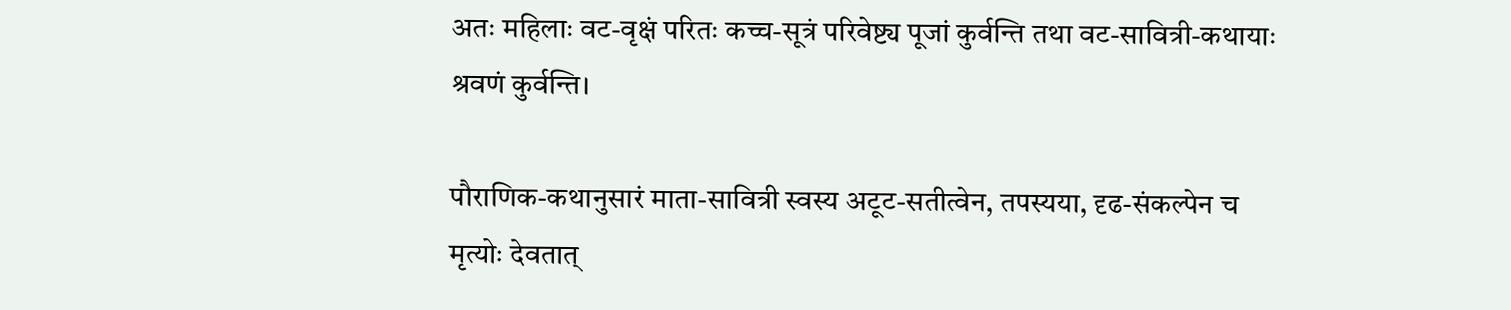अतः महिलाः वट-वृक्षं परितः कच्च-सूत्रं परिवेष्ट्य पूजां कुर्वन्ति तथा वट-सावित्री-कथायाः श्रवणं कुर्वन्ति।

पौराणिक-कथानुसारं माता-सावित्री स्वस्य अटूट-सतीत्वेन, तपस्यया, दृढ-संकल्पेन च मृत्योः देवतात्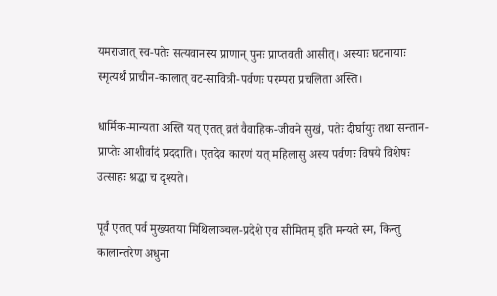यमराजात् स्व-पतेः सत्यवानस्य प्राणान् पुनः प्राप्तवती आसीत्। अस्याः घटनायाः स्मृत्यर्थं प्राचीन-कालात् वट-सावित्री-पर्वणः परम्परा प्रचलिता अस्ति।

धार्मिक-मान्यता अस्ति यत् एतत् व्रतं वैवाहिक-जीवने सुखं, पतेः दीर्घायुः तथा सन्तान-प्राप्तेः आशीर्वादं प्रददाति। एतदेव कारणं यत् महिलासु अस्य पर्वणः विषये विशेषः उत्साहः श्रद्धा च दृश्यते।

पूर्वं एतत् पर्व मुख्यतया मिथिलाञ्चल-प्रदेशे एव सीमितम् इति मन्यते स्म, किन्तु कालान्तरेण अधुना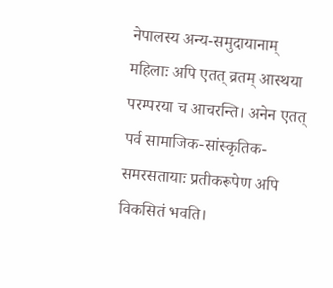नेपालस्य अन्य-समुदायानाम् महिलाः अपि एतत् व्रतम् आस्थया परम्परया च आचरन्ति। अनेन एतत् पर्व सामाजिक-सांस्कृतिक-समरसतायाः प्रतीकरूपेण अपि विकसितं भवति।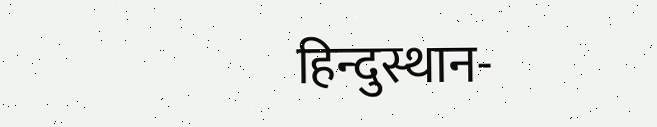हिन्दुस्थान-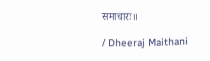समाचारः॥

/ Dheeraj Maithani